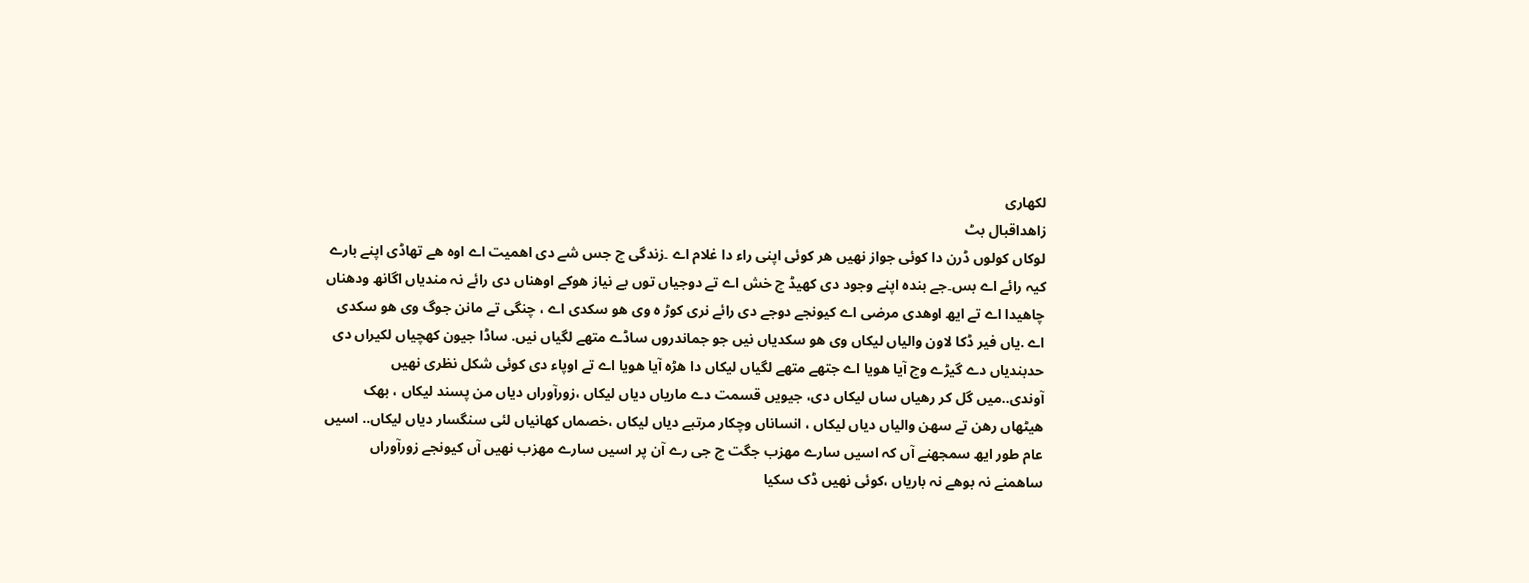لکھاری
زاھداقبال بٹ
لوکاں کولوں ڈرن دا کوئی جواز نھیں ھر کوئی اپنی راء دا غلام اے ۔زندگی چ جس شے دی اھمیت اے اوہ ھے تھاڈی اپنے بارے کیہ رائے اے بس۔جے بندہ اپنے وجود دی کھیڈ چ خش اے تے دوجیاں توں بے نیاز ھوکے اوھناں دی رائے نہ مندیاں اگانھ ودھناں چاھیدا اے تے ایھ اوھدی مرضی اے کیونجے دوجے دی رائے نری کوڑ ہ وی ھو سکدی اے ، چنگی تے مانن جوگ وی ھو سکدی اے .یاں فیر ڈکا لاون والیاں لیکاں وی ھو سکدیاں نیں جو جماندروں ساڈے متھے لگیاں نیں. ساڈا جیون کھچیاں لکیراں دی حدبندیاں دے گیڑے وچ آیا ھویا اے جتھے متھے لگیاں لیکاں دا ھڑہ آیا ھویا اے تے اوپاء دی کوئی شکل نظری نھیں آوندی..میں گل کر رھیاں ساں لیکاں دی، جیویں قسمت دے ماریاں دیاں لیکاں ،زورآوراں دیاں من پسند لیکاں ، بھک ھیٹھاں رھن تے سھن والیاں دیاں لیکاں ، انساناں وچکار مرتبے دیاں لیکاں ،خصماں کھانیاں لئی سنگسار دیاں لیکاں.. اسیں عام طور ایھ سمجھنے آں کہ اسیں سارے مھزب جگت چ جی رے آن پر اسیں سارے مھزب نھیں آں کیونجے زورآوراں ساھمنے نہ بوھے نہ باریاں ،کوئی نھیں ڈک سکیا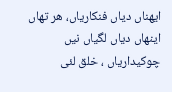ایھناں دیاں فنکاریاں، ھر تھاں اینھاں دیاں لگیاں نیں چوکیداریاں ، خلق لئی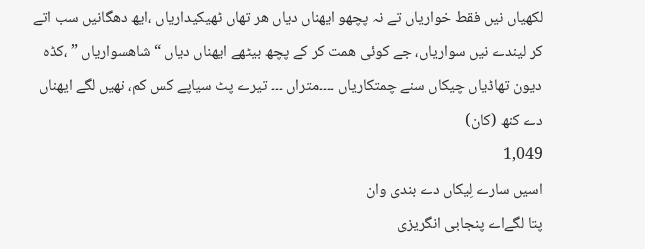لکھیاں نیں فقط خواریاں تے نہ پچھو ایھناں دیاں ھر تھاں ٹھیکیداریاں ،ایھ دھگانیں سب اتے کر لیندے نیں سواریاں، جے کوئی ھمت کر کے پچھ بیٹھے ایھناں دیاں “شاھسواریاں ” ،کڈہ دیون تھاڈیاں چیکاں سنے چمتکاریاں ۔۔۔۔متراں ۔۔۔ تیرے پٹ سیاپے کس کم، نھیں لگے ایھناں دے کنھ (کان)
1,049
اسیں سارے لِیکاں دے بندی وان
پتا لگےاے پنجابی انگریزی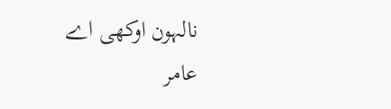نالہون اوکھی اے
عامر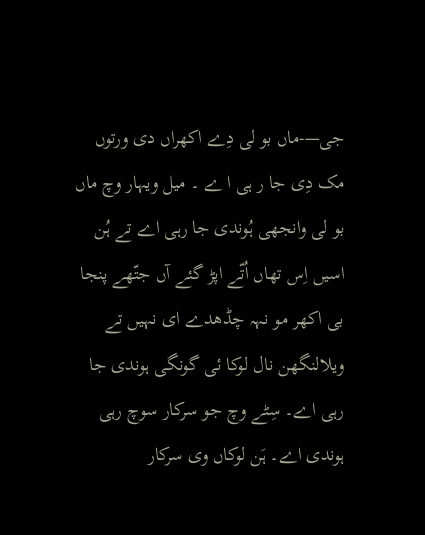جی—-ماں بو لی دِے اکھراں دی ورتوں مک دِی جا ر ہی ا ے ۔ میل ویہار وچ ماں بو لی وانجھی ہُوندی جا رہی اے تے ہُن اسیں اِس تھاں اُتّے اپڑ گئے آں جتّھے پنجا بی اکھر مو نہہ چڈھدے ای نہیں تے ویلالنگھن نال لوکا ئی گونگی ہوندی جا رہی اے۔ سِٹے وچ جو سرکار سوچ رہی ہوندی اے۔ ہَن لوکاں وی سرکار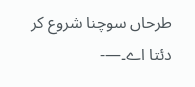طرحاں سوچنا شروع کر دئتا اے۔—-